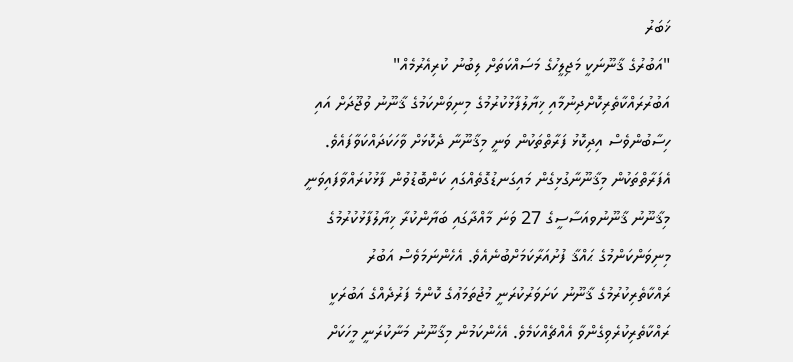ޚަބަރު
"އަބުރުގެ ޤާނޫނަކީ މަޖިލީހުގެ މަސައްކަތަށް ލިބުނު ކުރިއެރުމެއް"
އަބުރުރައްކާތެރިކޮށްދިނުމާއި ޚިޔާލުފާޅުކުރުމުގެ މިނިވަންކަމުގެ ޤާނޫނު ވުޖޫދަށް އައި ހިސާބުންވެސް އިދިކޮޅު ފަރާތްތަކުން ވަނީ މިޤާނޫނާ ދެކޮޅަށް ވާހަކަދައްކަވާފައެވެ. އެފަރާތްތަކުން މިޤާނޫނާގުޅިގެން މައިގަނޑުގޮތެއްގައި ކަންބޮޑުވުން ފާޅުކުރައްވާފައިވަނީ މިޤާނޫނު ޤާނޫނުވއަސާސީގެ 27 ވަނަ މާއްދާގައި ބަޔާންކުރާ ޚިޔާލުފާޅުކުރުމުގެ މިނިވަންކަންމުގެ ޙައްޤާ ފުށުއަރާކަމަށްބުނެއެވެ. އެހެންނަމަވެސް އަބުރު ރައްކާތެރިކުރުމުގެ ޤާނޫނު ކަށަވަރުކުރަނީ މުޖުތަމަޢުގެ ކޮންމެ ފަރުދެއްގެ އަބުރަކީ ރައްކާތެރިކުރެވިގެންވާ އެއްޗެއްކަމެވެ. އެހެންކަމުން މިޤާނޫނު މަނާކުރަނީ މީހަކަށް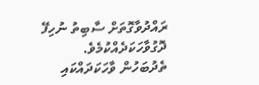ރައްދުވާގޮތަށް ސާބިތު ނުހިފޭ ދޮގުވާހަކަދެއްކުމެވެ. ތެދުބަހުން ވާހަކަދައްކައި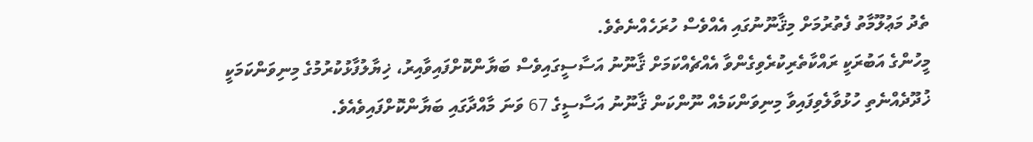ތެދު މަޢުލޫމާތު ފެތުރުމަށް މިޤާނޫނުގައި އެއްވެސް ހުރަހެއްނެތެވެ.
މީހުންގެ އަބުރަކީ ރައްކާތެރިކުރެވިގެންވާ އެއްޗެއްކަމަށް ޤާނޫނު އަސާސީގައިވެސް ބަޔާންކޮށްފައިވާއިރު، ޚިޔާލުފާޅުކުރުމުގެ މިނިވަންކަމަކީ ޚުދޫދެއްނެތި ހުޅުވާލެވިފައިވާ މިނިވަންކަމެއް ނޫންކަން ޤާނޫނު އަސާސީގެ 67 ވަނަ މާއްދާގައި ބަޔާންކޮށްފައިވެއެވެ.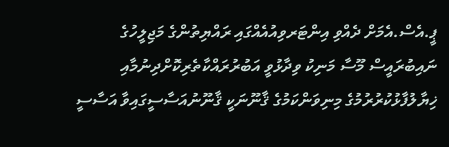ޕީ.އެސް.އެމަށް ދެއްވި އިންޓަރވިއުއެއްގައި ރައްޔިތުންގެ މަޖިލީހުގެ ނައިބުރައީސް މޫސާ މަނިކު ވިދާޅުވީ އަބުރުރައްކާތެރިކޮށްދިނުމާއި ޚިޔާލުފާޅުކުރުރުމުގެ މިނިވަންކަމުގެ ޤާނޫނަކީ ޤާނޫނުއަސާސީގައިވާ އަސާސީ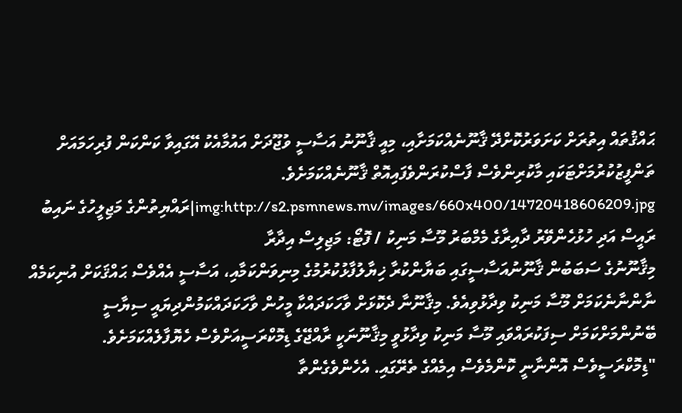ޙައްޤުތައް އިތުރަށް ކަށަވަރުކޮށްދޭ ޤާނޫނެއްކަމަށާއި، މިއީ ޤާނޫނު އަސާސީ ވުޖޫދަށް އައުމާއެކު އޭގައިވާ ކަންކަން ފުރިހަމައަށް ތަންފީޒުކުރުމަށްޓަކައި މާކުރިންވެސް ފާސްކުރަންވެފައިއޮތް ޤާނޫނެއްކަމަށެވެ.
img:http://s2.psmnews.mv/images/660x400/14720418606209.jpg|ރައްޔިތުންގެ މަޖިލީހުގެ ނައިބު ރައީސް އަދި ހުޅުހެންވޭރު ދާއިރާގެ މެމްބަރު މޫސާ މަނިކު / ފޮޓޯ: މަޖިލިސް އިދާރާ
މިޤާނޫނުގެ ސަބަބުން ޤާނޫނުއަސާސީގައި ބަޔާންކުރާ ޚިޔާލުފާޅުކުރުމުގެ މިނިވަންކަމާއި، އަސާސީ އެއްވެސް ޙައްޤަކަށް އުނިކަމެއް ނާންނާނެކަމަށް މޫސާ މަނިކު ވިދާޅުވިއެވެ. މިޤާނޫނާ ދެކޮޅަށް ވާހަކަދައްކާ މީހުން ވާހަކަދައްކަމުންދިޔައީ ސިޔާސީ ބޭނުންމަށްކަމަށް ސިފަކުރައްވައި މޫސާ މަނިކު ވިދާޅުވީ މިޤާނޫނަކީ ރާއްޖޭގެ ޑިމޮކްރަސީއަށްވެސް ހެޔޮފާލެއްކަމަށެވެ.
"ޑިމޮކްރަސީވެސް އޮންނާނީ ކޮންމެވެސް އިމެއްގެ ތެރޭގައި. އެހެންވެގެންތާ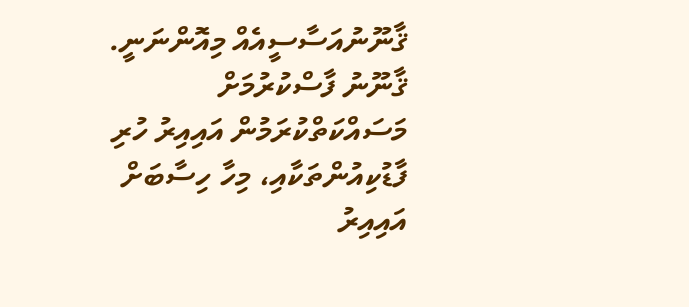ޤާނޫނުއަސާސީއެއް މިއޮންނަނީ. ޤާނޫނު ފާސްކުރުމަށް މަސައްކަތްކުރަމުން އައިއިރު ހުރި ފާޑުކިއުންތަކާއި، މިހާ ހިސާބަށް އައިއިރު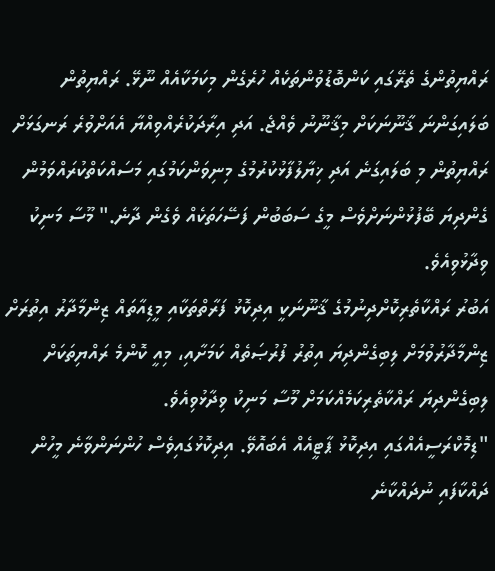ރައްޔިތުންގެ ތެރޭގައި ކަންބޮޑުވުންތަކެއް ހުރެގެން މިކަމަކާއެއް ނޫޅޭ. ރައްޔިތުން ބަލައިގަންނަ ޤާނޫނަކަށް މިޤާނޫނު ވެއްޖެ. އަދި އިރާދަކުރެއްވިއްޔާ އެއަށްވުރެ ރަނގަޅަށް ރައްޔިތުން މި ބަލައިގަނެ އަދި ޚިޔާލުފާޅުކުރުމުގެ މިނިވަންކަމުގައި މަސައްކަތްކުރައްވަމުން ގެންދިޔަ ބޭފުޅުންނަށްވެސް މީގެ ސަބަބުން ފަސޭހަތަކެއް ވެގެން ދާނެ." މޫސާ މަނިކު ވިދާޅުވިއެވެ.
އަބުރު ރައްކާތެރިކޮށްދިނުމުގެ ޤާނޫނަކީ އިދިކޮޅު ފަރާތްތަކާއި މީޑިއާތައް ޒިންމާދާރު އިތުރަށް ޒިންމާދާރުވުމަށް ލިބިގެންދިޔަ އިތުރު ފުރުޞަތެއް ކަމަށާއި، މިއީ ކޮންމެ ރައްޔިތަކަށް ލިބިގެންދިޔަ ރައްކާތެރިކަމެއްކަމަށް މޫސާ މަނިކު ވިދާޅުވިއެވެ.
"ޑިމޮކްރަސީއެއްގައި އިދިކޮޅު ޕާޓީއެއް އެބައޮވޭ. އިދިކޮޅުގައިވެސް ހުންނަންވާނެ މީހުން ދައްކާފައި ނުދައްކާނެ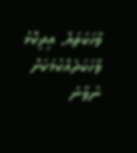ވާހަކަތައް. އިދިކޮޅު ވާހަކަދެއްކުމަކަށް ނުވާނެ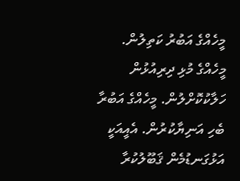މީހެއްގެ އަބުރު ކަތިލުން. މީހެއްގެ މުޅި ދިރިއުޅުން ހަލާކުކޮށްލުން. މީހެއްގެ އަބުރާ ބެހި އަނިޔާކުރުން. އެއީއަކީ އަޅުގަނޑުމެން ޤަބޫލުކުރާ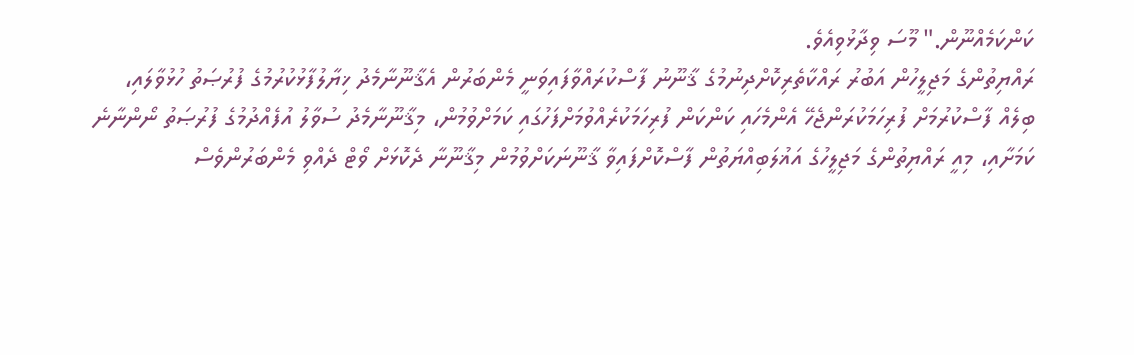ކަންކަމެއްނޫން." މޫސަ ވިދާޅުވިއެވެ.
ރައްޔިތުންގެ މަޖިލީހުން އަބުރު ރައްކާތެރިކޮށްދިނުމުގެ ޤާނޫނު ފާސްކުރައްވާފައިވަނީ މެންބަރުން އެޤާނޫނާމެދު ޚިޔާލުފާޅުކުރުމުގެ ފުރުޞަތު ހުޅުވާލައި، ބިލެއް ފާސްކުރުމަށް ފުރިހަމަކުރަންޖެހޭ އެންމެހައި ކަންކަން ފުރިހަމަކުރެއްވުމަށްފަހުގައި ކަމަށްވުމުން، މިޤާނޫނާމެދު ސުވާލު އުފެއްދުމުގެ ފުރުޞަތު ނޯންނާނެ ކަމަށާއި، މިއީ ރައްޔިތުންގެ މަޖިލީހުގެ އަޣުލަބިއްޔަތުން ފާސްކޮށްފައިވާ ޤާނޫނަކަށްވުމުން މިޤާނޫނާ ދެކޮޅަށް ވޯޓް ދެއްވި މެންބަރުންވެސް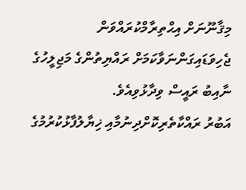މިޤާނޫނަށް އިޙްތިރާމްކުރައްވަން ޖެހިވަޑައިގަންނަވާކަމަށް ރައްޔިތުންގެ މަޖިލީހުގެ ނާއިބު ރައީސް ވިދާޅުވިއެވެ.
އަބުރު ރައްކާތެރިކޮށްދިނުމާއި ޚިޔާލުފާޅުކުރުމުގެ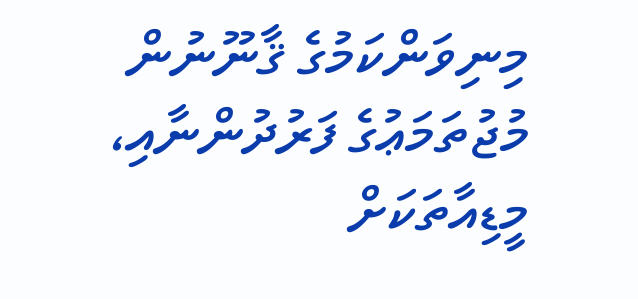މިނިވަންކަމުގެ ޤާނޫނުން މުޖުތަމަޢުގެ ފަރުދުންނާއި، މީޑިއާތަކަށް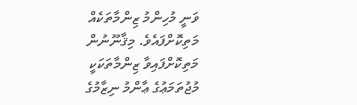ވަނީ މުހިންމު ޒިންމާތަކެއް މަތިކޮށްފައެވެ. މިޤާނޫނުން މަތިކޮށްފައިވާ ޒިންމާތަކަކީ މުޖުތަމަޢުގެ ޢާންމު ނިޒާމުގެ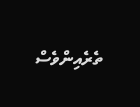ތެރެއިންވެސް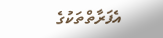އެފަރާތްތަކުގެ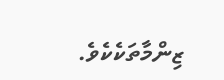ޒިންމާތަކެކެވެ.